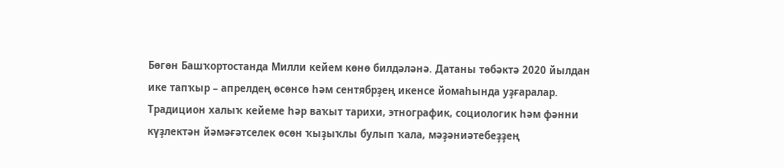Бөгөн Башҡортостанда Милли кейем көнө билдәләнә. Датаны төбәктә 2020 йылдан ике тапҡыр – апрелдең өсөнсө һәм сентябрҙең икенсе йомаһында уҙғаралар.
Традицион халыҡ кейеме һәр ваҡыт тарихи, этнографик, социологик һәм фәнни күҙлектән йәмәғәтселек өсөн ҡыҙыҡлы булып ҡала, мәҙәниәтебеҙҙең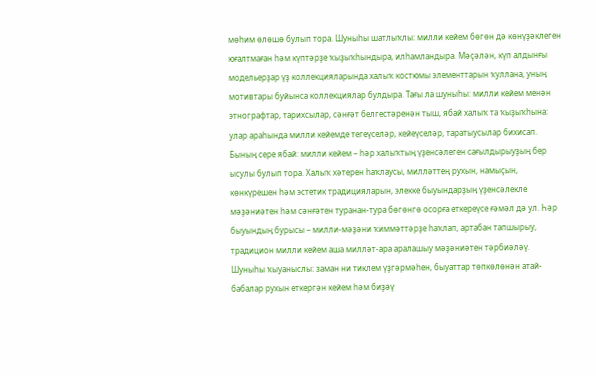мөһим өлөшө булып тора. Шуныһы шатлыҡлы: милли кейем бөгөн дә көнүҙәклеген юғалтмаған һәм күптәрҙе ҡыҙыҡһындыра, илһамландыра. Мәҫәлән, күп алдынғы модельерҙар үҙ коллекцияларында халыҡ костюмы элементтарын ҡуллана, уның мотивтары буйынса коллекциялар булдыра. Тағы ла шуныһы: милли кейем менән этнографтар, тарихсылар, сәнғәт белгестәренән тыш, ябай халыҡ та ҡыҙыҡһына: улар араһында милли кейемде тегеүселәр, кейеүселәр, таратыусылар бихисап.
Бының сере ябай: милли кейем – һәр халыҡтың үҙенсәлеген сағылдырыуҙың бер ысулы булып тора. Халыҡ хәтерен һаҡлаусы, милләттең рухын, намыҫын, көнкүрешен һәм эстетик традицияларын, элекке быуындарҙың үҙенсәлекле мәҙәниәтен һәм сәнғәтен туранан-тура бөгөнгө осорға еткереүсе ғәмәл дә ул. Һәр быуындың бурысы – милли-мәҙәни ҡиммәттәрҙе һаҡлап, артабан тапшырыу, традицион милли кейем аша милләт-ара аралашыу мәҙәниәтен тәрбиәләү.
Шуныһы ҡыуаныслы: заман ни тиклем үҙгәрмәһен, быуаттар төпкөлөнән атай-бабалар рухын еткергән кейем һәм биҙәү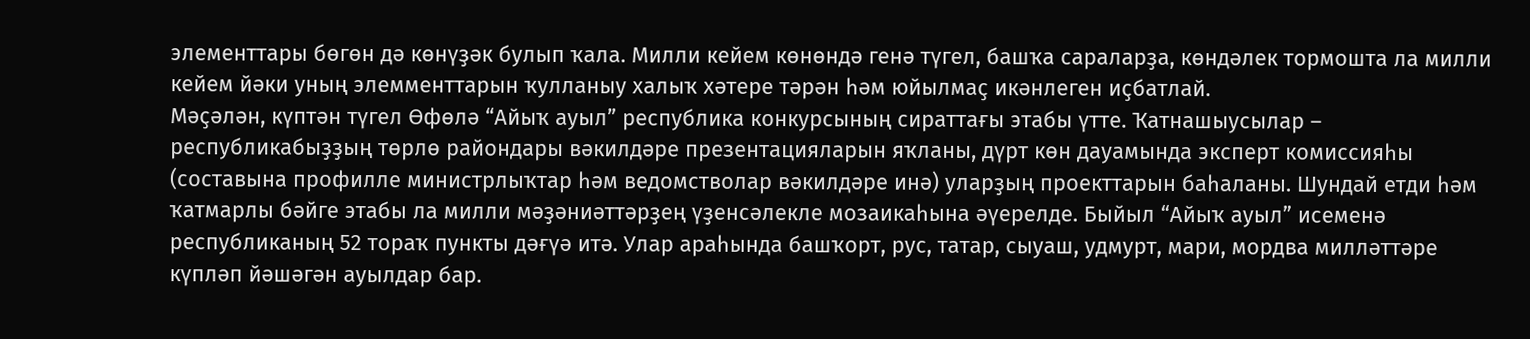элементтары бөгөн дә көнүҙәк булып ҡала. Милли кейем көнөндә генә түгел, башҡа сараларҙа, көндәлек тормошта ла милли кейем йәки уның элемменттарын ҡулланыу халыҡ хәтере тәрән һәм юйылмаҫ икәнлеген иҫбатлай.
Мәҫәлән, күптән түгел Өфөлә “Айыҡ ауыл” республика конкурсының сираттағы этабы үтте. Ҡатнашыусылар – республикабыҙҙың төрлө райондары вәкилдәре презентацияларын яҡланы, дүрт көн дауамында эксперт комиссияһы (составына профилле министрлыҡтар һәм ведомстволар вәкилдәре инә) уларҙың проекттарын баһаланы. Шундай етди һәм ҡатмарлы бәйге этабы ла милли мәҙәниәттәрҙең үҙенсәлекле мозаикаһына әүерелде. Быйыл “Айыҡ ауыл” исеменә республиканың 52 тораҡ пункты дәғүә итә. Улар араһында башҡорт, рус, татар, сыуаш, удмурт, мари, мордва милләттәре күпләп йәшәгән ауылдар бар.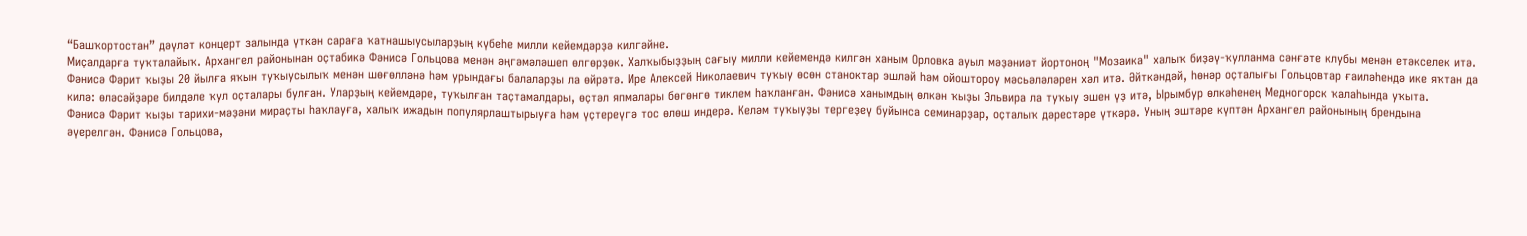“Башҡортостан” дәүләт концерт залында үткән сараға ҡатнашыусыларҙың күбеһе милли кейемдәрҙә килгәйне.
Миҫалдарға туҡталайыҡ. Архангел районынан оҫтабикә Фәнисә Гольцова менән әңгәмәләшеп өлгөрҙөк. Халҡыбыҙҙың сағыу милли кейемендә килгән ханым Орловка ауыл мәҙәниәт йортоноң "Мозаика" халыҡ биҙәү-ҡулланма сәнғәте клубы менән етәкселек итә. Фәнисә Фәрит ҡыҙы 20 йылға яҡын туҡыусылыҡ менән шөғөлләнә һәм урындағы балаларҙы ла өйрәтә. Ире Алексей Николаевич туҡыу өсөн станоктар эшләй һәм ойоштороу мәсьәләләрен хәл итә. Әйткәндәй, һөнәр оҫталығы Гольцовтар ғаиләһендә ике яҡтан да килә: өләсәйҙәре билдәле ҡул оҫталары булған. Уларҙың кейемдәре, туҡылған таҫтамалдары, өҫтәл япмалары бөгөнгө тиклем һаҡланған. Фәнисә ханымдың өлкән ҡыҙы Эльвира ла туҡыу эшен үҙ итә, Ырымбур өлкәһенең Медногорск ҡалаһында уҡыта.
Фәнисә Фәрит ҡыҙы тарихи-мәҙәни мираҫты һаҡлауға, халыҡ ижадын популярлаштырыуға һәм үҫтереүгә тос өлөш индерә. Келәм туҡыуҙы тергеҙеү буйынса семинарҙар, оҫталыҡ дәрестәре үткәрә. Уның эштәре күптән Архангел районының брендына әүерелгән. Фәнисә Гольцова,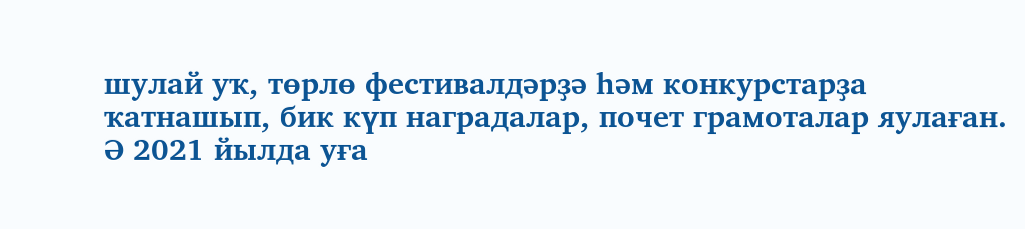шулай уҡ, төрлө фестивалдәрҙә һәм конкурстарҙа ҡатнашып, бик күп наградалар, почет грамоталар яулаған. Ә 2021 йылда уға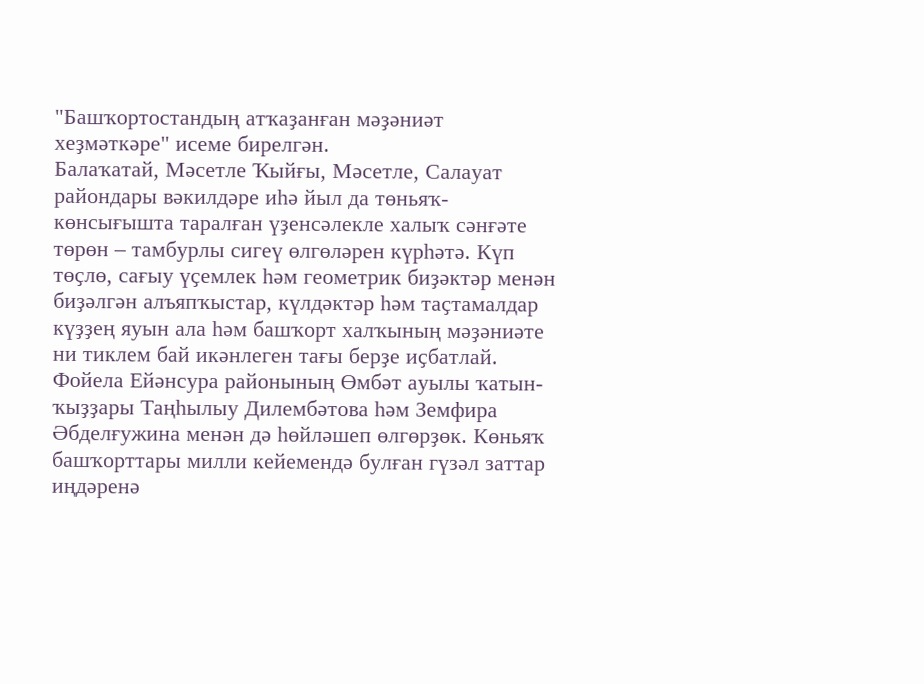"Башҡортостандың атҡаҙанған мәҙәниәт хеҙмәткәре" исеме бирелгән.
Балаҡатай, Мәсетле Ҡыйғы, Мәсетле, Салауат райондары вәкилдәре иһә йыл да төньяҡ-көнсығышта таралған үҙенсәлекле халыҡ сәнғәте төрөн – тамбурлы сигеү өлгөләрен күрһәтә. Күп төҫлө, сағыу үҫемлек һәм геометрик биҙәктәр менән биҙәлгән алъяпҡыстар, күлдәктәр һәм таҫтамалдар күҙҙең яуын ала һәм башҡорт халҡының мәҙәниәте ни тиклем бай икәнлеген тағы берҙе иҫбатлай.
Фойела Ейәнсура районының Өмбәт ауылы ҡатын-ҡыҙҙары Таңһылыу Дилембәтова һәм Земфира Әбделғужина менән дә һөйләшеп өлгөрҙөк. Көньяҡ башҡорттары милли кейемендә булған гүзәл заттар иңдәренә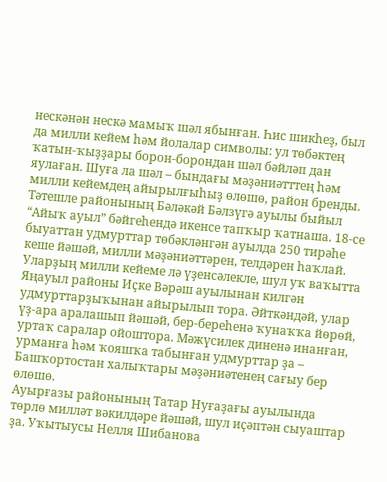нескәнән нескә мамыҡ шәл ябынған. Һис шикһеҙ, был да милли кейем һәм йолалар символы: ул төбәктең ҡатын-ҡыҙҙары борон-борондан шәл бәйләп дан яулаған. Шуға ла шәл – бындағы мәҙәниәтттең һәм милли кейемдең айырылғыһыҙ өлөшө, район бренды.
Тәтешле районының Бәләкәй Бәлзүгә ауылы быйыл “Айыҡ ауыл” бәйгеһендә икенсе тапҡыр ҡатнаша. 18-се быуаттан удмурттар төбәкләнгән ауылда 250 тирәһе кеше йәшәй, милли мәҙәниәттәрен, телдәрен һаҡлай. Уларҙың милли кейеме лә үҙенсәлекле, шул уҡ ваҡытта Яңауыл районы Иҫке Вәрәш ауылынан килгән удмурттарҙыҡынан айырылып тора. Әйткәндәй, улар үҙ-ара аралашып йәшәй, бер-береһенә ҡунаҡҡа йөрөй, уртаҡ саралар ойоштора. Мәжүсилек диненә инанған, урманға һәм ҡояшҡа табынған удмурттар ҙа – Башҡортостан халыҡтары мәҙәниәтенең сағыу бер өлөшө.
Ауырғазы районының Татар Нуғаҙағы ауылында төрлө милләт вәкилдәре йәшәй, шул иҫәптән сыуаштар ҙа. Уҡытыусы Нелля Шибанова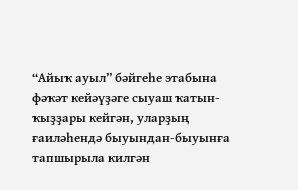“Айыҡ ауыл” бәйгеһе этабына фәҡәт кейәүҙәге сыуаш ҡатын-ҡыҙҙары кейгән, уларҙың ғаиләһендә быуындан-быуынға тапшырыла килгән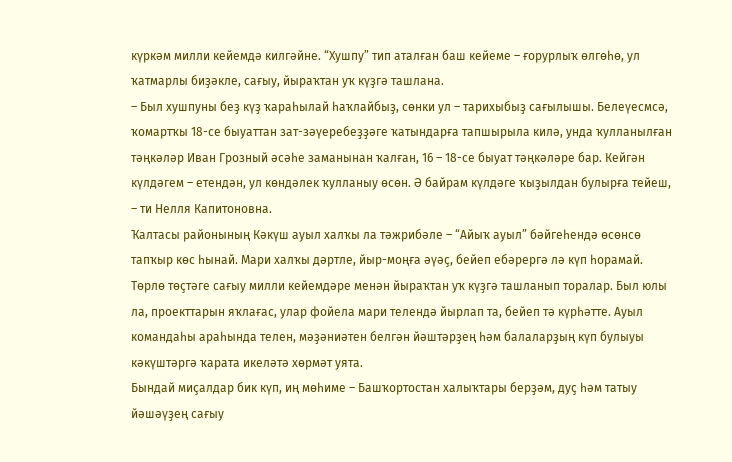күркәм милли кейемдә килгәйне. “Хушпу” тип аталған баш кейеме – ғорурлыҡ өлгөһө, ул ҡатмарлы биҙәкле, сағыу, йыраҡтан уҡ күҙгә ташлана.
– Был хушпуны беҙ күҙ ҡараһылай һаҡлайбыҙ, сөнки ул – тарихыбыҙ сағылышы. Белеүесмсә, ҡомартҡы 18-се быуаттан зат-зәүеребеҙҙәге ҡатындарға тапшырыла килә, унда ҡулланылған тәңкәләр Иван Грозный әсәһе заманынан ҡалған, 16 – 18-се быуат тәңкәләре бар. Кейгән күлдәгем – етендән, ул көндәлек ҡулланыу өсөн. Ә байрам күлдәге ҡыҙылдан булырға тейеш, – ти Нелля Капитоновна.
Ҡалтасы районының Кәкүш ауыл халҡы ла тәжрибәле – “Айыҡ ауыл” бәйгеһендә өсөнсө тапҡыр көс һынай. Мари халҡы дәртле, йыр-моңға әүәҫ, бейеп ебәрергә лә күп һорамай. Төрлө төҫтәге сағыу милли кейемдәре менән йыраҡтан уҡ күҙгә ташланып торалар. Был юлы ла, проекттарын яҡлағас, улар фойела мари телендә йырлап та, бейеп тә күрһәтте. Ауыл командаһы араһында телен, мәҙәниәтен белгән йәштәрҙең һәм балаларҙың күп булыуы кәкүштәргә ҡарата икеләтә хөрмәт уята.
Бындай миҫалдар бик күп, иң мөһиме – Башҡортостан халыҡтары берҙәм, дуҫ һәм татыу йәшәүҙең сағыу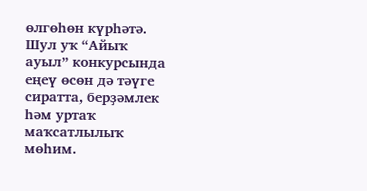өлгөһөн күрһәтә. Шул уҡ “Айыҡ ауыл” конкурсында еңеү өсөн дә тәүге сиратта, берҙәмлек һәм уртаҡ маҡсатлылыҡ мөһим.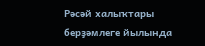Рәсәй халыҡтары берҙәмлеге йылында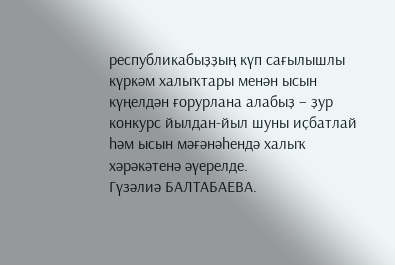республикабыҙҙың күп сағылышлы күркәм халыҡтары менән ысын күңелдән ғорурлана алабыҙ – ҙур конкурс йылдан-йыл шуны иҫбатлай һәм ысын мәғәнәһендә халыҡ хәрәкәтенә әүерелде.
Гүзәлиә БАЛТАБАЕВА.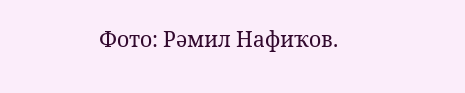Фото: Рәмил Нафиҡов.